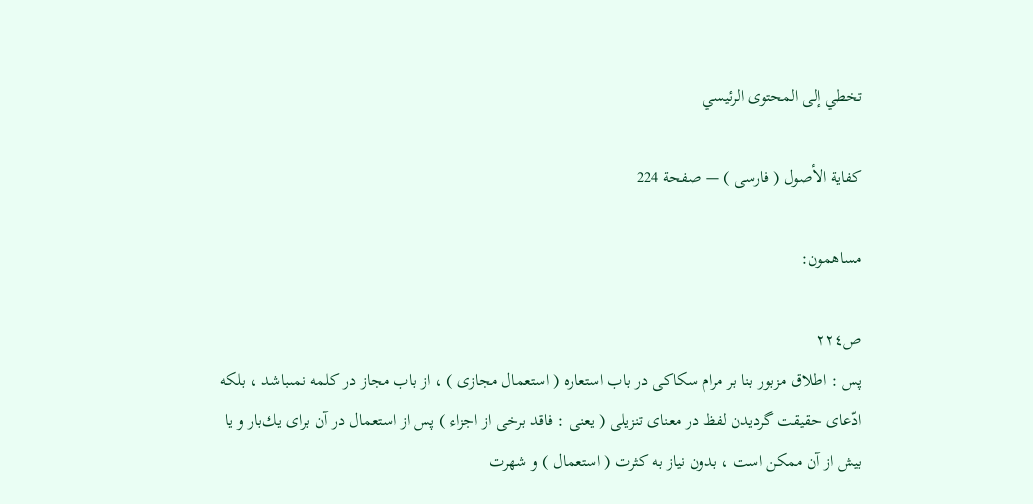تخطي إلى المحتوى الرئيسي

كفاية الأصول ( فارسى ) — صفحة 224

مساهمون:

ص٢٢٤
پس : اطلاق مزبور بنا بر مرام سكاكى در باب استعاره ( استعمال مجازى ) ، از باب مجاز در كلمه نمىباشد ، بلكه ادّعاى حقيقت گرديدن لفظ در معناى تنزيلى ( يعنى : فاقد برخى از اجزاء ) پس از استعمال در آن براى يك‌بار و يا بيش از آن ممكن است ، بدون نياز به كثرت ( استعمال ) و شهرت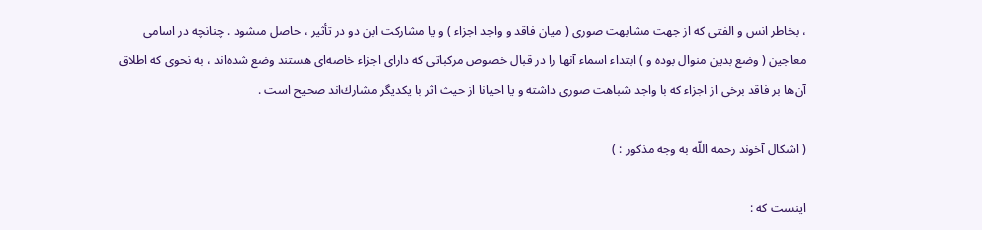، بخاطر انس و الفتى كه از جهت مشابهت صورى ( ميان فاقد و واجد اجزاء ) و يا مشاركت ابن دو در تأثير ، حاصل مىشود . چنانچه در اسامى معاجين ( وضع بدين منوال بوده و ) ابتداء اسماء آنها را در قبال خصوص مركباتى كه داراى اجزاء خاصه‌اى هستند وضع شده‌اند ، به نحوى كه اطلاق آن‌ها بر فاقد برخى از اجزاء كه با واجد شباهت صورى داشته و يا احيانا از حيث اثر با يكديگر مشارك‌اند صحيح است .

( اشكال آخوند رحمه اللّه به وجه مذكور : )

اينست كه :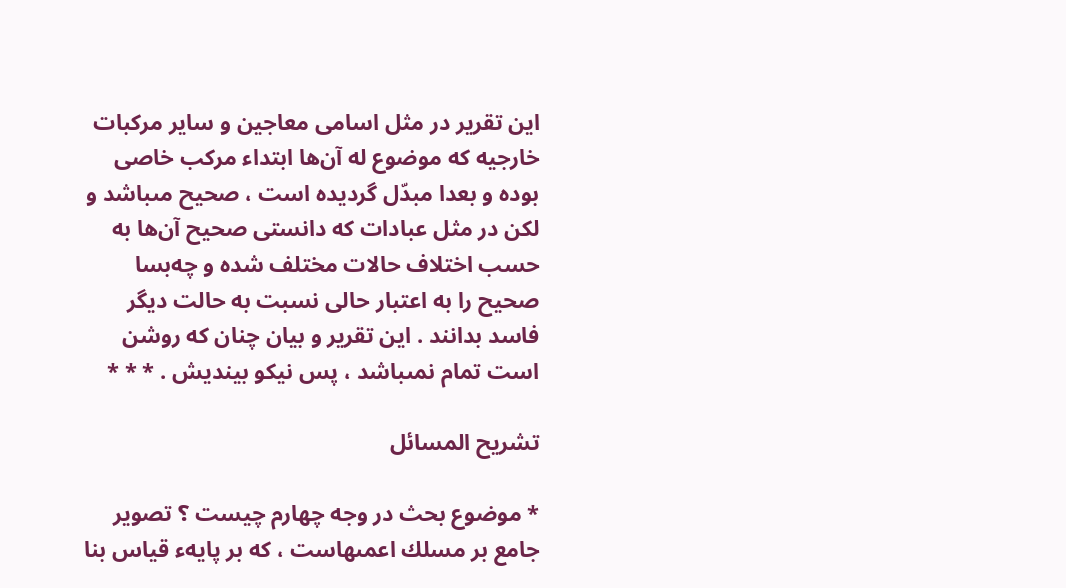اين تقرير در مثل اسامى معاجين و ساير مركبات خارجيه كه موضوع له آن‌ها ابتداء مركب خاصى بوده و بعدا مبدّل گرديده است ، صحيح مىباشد و لكن در مثل عبادات كه دانستى صحيح آن‌ها به حسب اختلاف حالات مختلف شده و چه‌بسا صحيح را به اعتبار حالى نسبت به حالت ديگر فاسد بدانند . اين تقرير و بيان چنان كه روشن است تمام نمىباشد ، پس نيكو بينديش . * * *

تشريح المسائل

* موضوع بحث در وجه چهارم چيست ؟ تصوير جامع بر مسلك اعمىهاست ، كه بر پايهء قياس بنا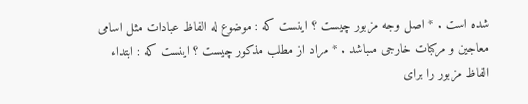شده است . * اصل وجه مزبور چيست ؟ اينست كه : موضوع له الفاظ عبادات مثل اسامى معاجين و مركبات خارجى مىباشد . * مراد از مطلب مذكور چيست ؟ اينست كه : ابتداء الفاظ مزبور را براى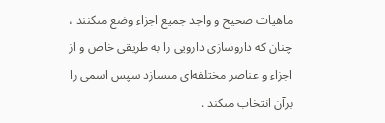ماهيات صحيح و واجد جميع اجزاء وضع مىكنند ، چنان كه داروسازى دارويى را به طريقى خاص و از اجزاء و عناصر مختلفه‌اى مىسازد سپس اسمى را برآن انتخاب مىكند .